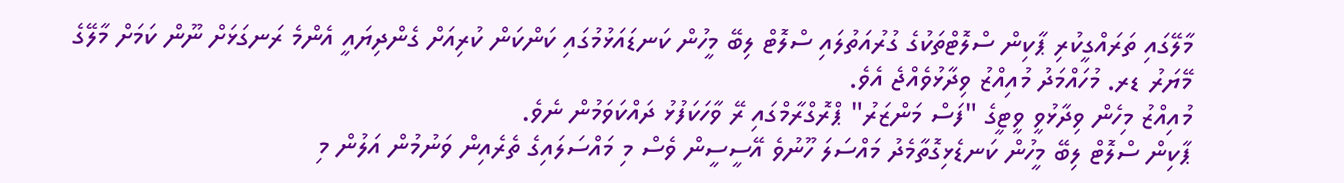މާލޭގައި ތަރައްގީކުރި ޕާކިން ސްލޮޓްތަކުގެ ގުރުއަތުލައި ސްލޮޓް ލިބޭ މީހުން ކަނޑައަޅުމުގައި ކަންކަން ކުރިއަށް ގެންދިޔައީ އެންމެ ރަނގަޅަށް ނޫން ކަމަށް މާލޭގެ މޭޔަރު ޑރ. މުހައްމަދު މުއިއްޒު ވިދާޅުވެއްޖެ އެވެ.
މުއިއްޒު މިހެން ވިދާޅުވީ ވީޓީގެ "ފަސް މަންޒަރު" ޕްރޮގްރާމްގައި ރޭ ވާހަކަފުޅު ދައްކަވަމުން ނެވެ.
ޕާކިން ސްލޮޓް ލިބޭ މީހުން ކަނޑެޅިގޮތާމެދު މައްސަލަ ހޫނުވެ އޭސީސީން ވެސް މި މައްސަލައިގެ ތެރެއިން ވަނުމުން އަލުން މި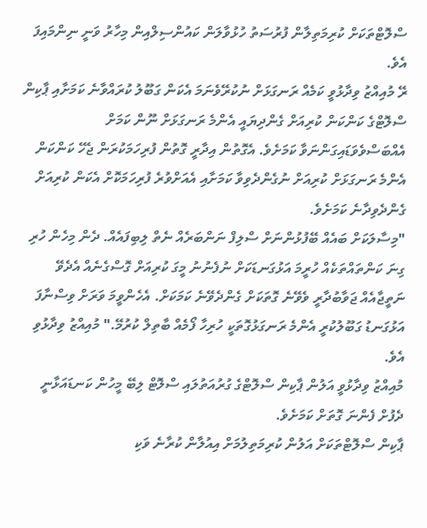ސްލޮޓްތަކަށް ކުރިމަތިލާން ފުރުސަތު ހުޅުވާލަން ކައުންސިލްއިން މިހާރު ވަނީ ނިންމައިފަ އެވެ.
ރޭ މުއިއްޒު ވިދާޅުވީ ކަމެއް ރަނގަޅަށް ނުކުރޭވެނަމަ އެކަން ގަބޫލު ކުރައްވާނެ ކަމަށާއި ޕާކިން ސްލޮޓްގެ ކަންކަން ކުރިއަށް ގެންދިޔައީ އެންމެ ރަނގަޅަށް ނޫން ކަމަށް އެއްބަސްވެވަޑައިގަންނަވާ ކަމަށެވެ. އެގޮތުން އިދާރީ ގޮތުން ފުރިހަމަކުރަން ޖެހޭ ކަންކަން އެންމެ ރަނގަޅަށް ކުރިއަށް ނުގެންދެވިވާ ކަމަށާއި އެއަށްވުރެ ފުރިހަމަކޮށް އެކަން ކުރިއަށް ގެންދެވިދާނެ ކަމަށެވެ.
"މިސާލަކަށް ބައެއް ބޭފުޅުންނަށް ސްލިފް ނަންބަރެއް ނެތް ލިބިފައެއް. ދެން މިހެން ހުރި ގިނަ ކަންތައްތަކެއް ހުރީމަ އަޅުގަނޑަކަށް ނުފެނުނު މީގަ ކުރިއަށް ގޮސްގެނެއް އެދެވޭ ނަތީޖާއެއް ޖަވާބުދާރީ ވެވޭނެ ގޮތަކަށް ގެންދެވޭނެ ކަމަކަށް. އެހެންވީމަ ވަރަށް ވިސްނާފަ އަޅުގަނޑު ގަބޫލުކުރީ އެންމެ ރަނގަޅުގޮތަކީ ހުރިހާ ފޯމެއް ބާތިލް ކުރުމޭ." މުއިއްޒު ވިދާޅުވި އެވެ.
މުއިއްޒު ވިދާޅުވީ އަލުން ޕާކިން ސްލޮޓްގެ ގުރުއަތުލައި ސްލޮޓް ލިބޭ މީހުން ކަނޑައަޅާނީ ދެފުށް ފެންނަ ގޮތަށް ކަމަށެވެ.
ޕާކިން ސްލޮޓްތަކަށް އަލުން ކުރިމަތިލުމަށް އިއުލާން ކުރާނެ ވަކި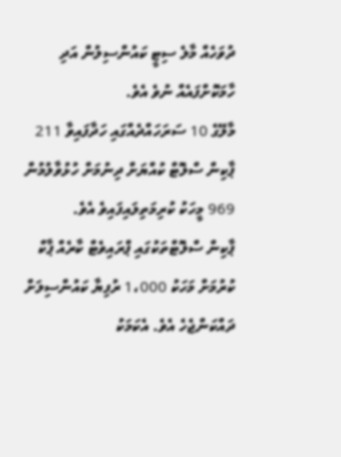ދުވަހެއް މާލެ ސިޓީ ކައުންސިލުން އަދި ހާމަކޮށްފައެއް ނުވެ އެވެ.
މާލޭގެ 10 ސަރަހައްދެއްގައި ހަދާފައިވާ 211 ޕާކިން ސްލޮޓް ކުއްޔަށް ދިނުމަށް ހުޅުވާލުމުން 969 މީހަކު ކުރިމަތިލައިފައިވެ އެވެ.
ޕާކިން ސްލޮޓްތަކުގައި ޕްރައިވެޓް ކާރެއް ޕާކް ކުރުމަށް މަހަކު 1،000 ރުފިޔާ ކައުންސިލަށް ދައްކަންޖެހެ އެވެ. އެކަމަކު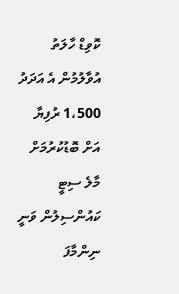ކޮވިޑް ހާލަތު އުވާލުމުން އެ އަދަދު 1،500 ރުފިޔާ އަށް ބޮޑުކުރުމަށް މާލެ ސިޓީ ކައުންސިލުން ވަނީ ނިންމާފަ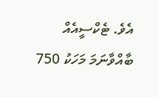އެވެ. ޓެކްސީއެއް ބާއްވާނަމަ މަހަކު 750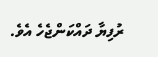ރުފިޔާ ދައްކަންޖެހެ އެވެ.